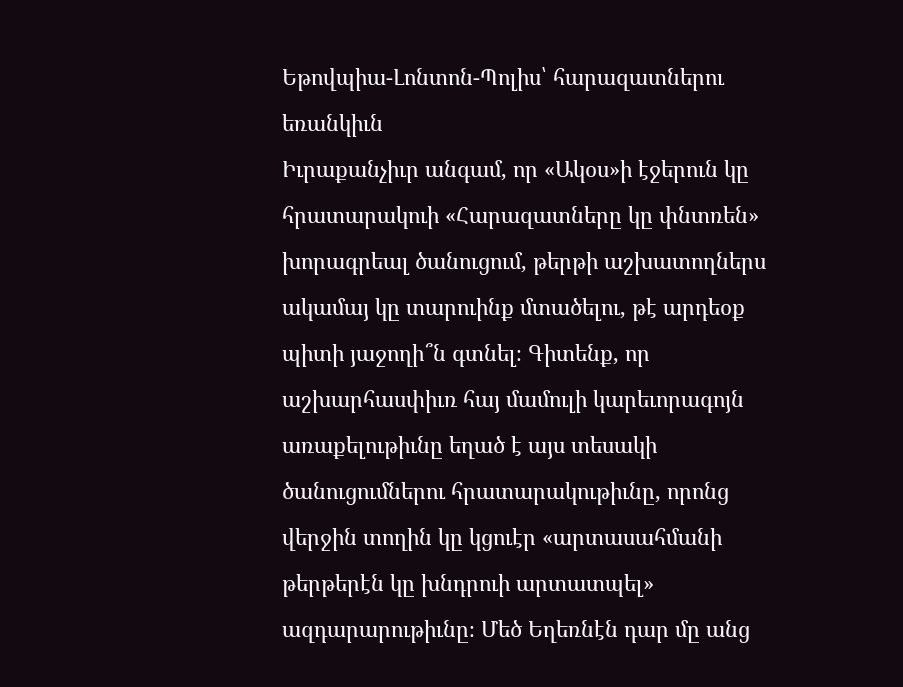Եթովպիա-Լոնտոն-Պոլիս՝ հարազատներու եռանկիւն
Իւրաքանչիւր անգամ, որ «Ակօս»ի էջերուն կը հրատարակուի «Հարազատները կը փնտռեն» խորագրեալ ծանուցում, թերթի աշխատողներս ակամայ կը տարուինք մտածելու, թէ արդեօք պիտի յաջողի՞ն գտնել։ Գիտենք, որ աշխարհասփիւռ հայ մամուլի կարեւորագոյն առաքելութիւնը եղած է այս տեսակի ծանուցումներու հրատարակութիւնը, որոնց վերջին տողին կը կցուէր «արտասահմանի թերթերէն կը խնդրուի արտատպել» ազդարարութիւնը։ Մեծ Եղեռնէն դար մը անց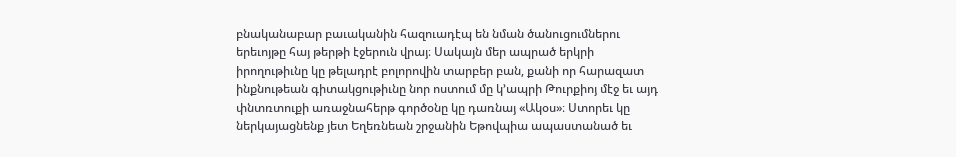բնականաբար բաւականին հազուադէպ են նման ծանուցումներու երեւոյթը հայ թերթի էջերուն վրայ։ Սակայն մեր ապրած երկրի իրողութիւնը կը թելադրէ բոլորովին տարբեր բան, քանի որ հարազատ ինքնութեան գիտակցութիւնը նոր ոստում մը կ՚ապրի Թուրքիոյ մէջ եւ այդ փնտռտուքի առաջնահերթ գործօնը կը դառնայ «Ակօս»։ Ստորեւ կը ներկայացնենք յետ Եղեռնեան շրջանին Եթովպիա ապաստանած եւ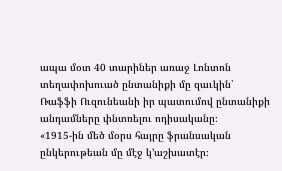ապա մօտ 40 տարիներ առաջ Լոնտոն տեղափոխուած ընտանիքի մը զաւկին՝ Ռաֆֆի Ուզունեանի իր պատումով ընտանիքի անդամները փնտռելու ոդիսականը։
«1915-ին մեծ մօրս հայրը ֆրանսական ընկերութեան մը մէջ կ՚աշխատէր։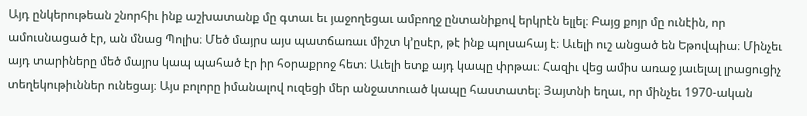Այդ ընկերութեան շնորհիւ ինք աշխատանք մը գտաւ եւ յաջողեցաւ ամբողջ ընտանիքով երկրէն ելլել։ Բայց քոյր մը ունէին, որ ամուսնացած էր, ան մնաց Պոլիս։ Մեծ մայրս այս պատճառաւ միշտ կ՚ըսէր, թէ ինք պոլսահայ է։ Աւելի ուշ անցած են Եթովպիա։ Մինչեւ այդ տարիները մեծ մայրս կապ պահած էր իր հօրաքրոջ հետ։ Աւելի ետք այդ կապը փրթաւ։ Հազիւ վեց ամիս առաջ յաւելալ լրացուցիչ տեղեկութիւններ ունեցայ։ Այս բոլորը իմանալով ուզեցի մեր անջատուած կապը հաստատել։ Յայտնի եղաւ, որ մինչեւ 1970-ական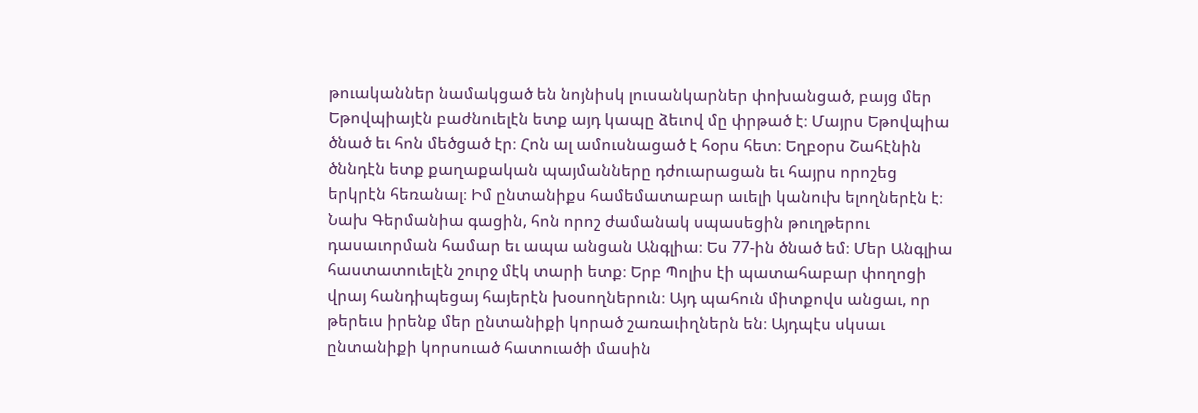թուականներ նամակցած են նոյնիսկ լուսանկարներ փոխանցած, բայց մեր Եթովպիայէն բաժնուելէն ետք այդ կապը ձեւով մը փրթած է։ Մայրս Եթովպիա ծնած եւ հոն մեծցած էր։ Հոն ալ ամուսնացած է հօրս հետ։ Եղբօրս Շահէնին ծննդէն ետք քաղաքական պայմանները դժուարացան եւ հայրս որոշեց երկրէն հեռանալ։ Իմ ընտանիքս համեմատաբար աւելի կանուխ ելողներէն է։ Նախ Գերմանիա գացին, հոն որոշ ժամանակ սպասեցին թուղթերու դասաւորման համար եւ ապա անցան Անգլիա։ Ես 77-ին ծնած եմ։ Մեր Անգլիա հաստատուելէն շուրջ մէկ տարի ետք։ Երբ Պոլիս էի պատահաբար փողոցի վրայ հանդիպեցայ հայերէն խօսողներուն։ Այդ պահուն միտքովս անցաւ, որ թերեւս իրենք մեր ընտանիքի կորած շառաւիղներն են։ Այդպէս սկսաւ ընտանիքի կորսուած հատուածի մասին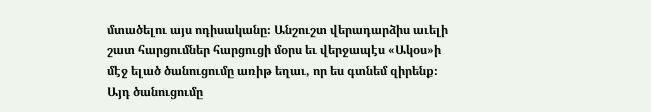մտածելու այս ոդիսականը։ Անշուշտ վերադարձիս աւելի շատ հարցումներ հարցուցի մօրս եւ վերջապէս «Ակօս»ի մէջ ելած ծանուցումը առիթ եղաւ, որ ես գտնեմ զիրենք։ Այդ ծանուցումը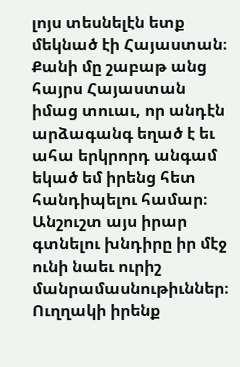լոյս տեսնելէն ետք մեկնած էի Հայաստան։ Քանի մը շաբաթ անց հայրս Հայաստան իմաց տուաւ, որ անդէն արձագանգ եղած է եւ ահա երկրորդ անգամ եկած եմ իրենց հետ հանդիպելու համար։ Անշուշտ այս իրար գտնելու խնդիրը իր մէջ ունի նաեւ ուրիշ մանրամասնութիւններ։ Ուղղակի իրենք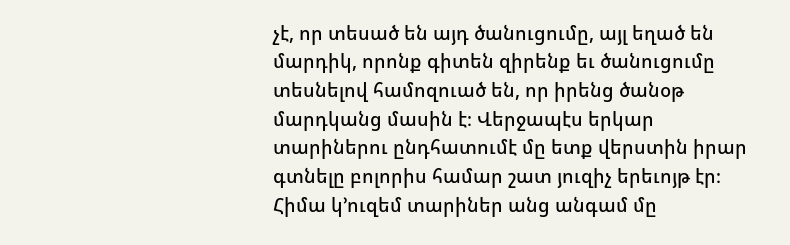չէ, որ տեսած են այդ ծանուցումը, այլ եղած են մարդիկ, որոնք գիտեն զիրենք եւ ծանուցումը տեսնելով համոզուած են, որ իրենց ծանօթ մարդկանց մասին է։ Վերջապէս երկար տարիներու ընդհատումէ մը ետք վերստին իրար գտնելը բոլորիս համար շատ յուզիչ երեւոյթ էր։ Հիմա կ՚ուզեմ տարիներ անց անգամ մը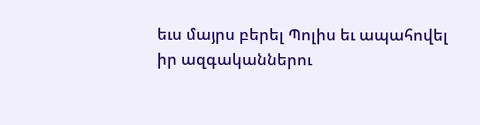եւս մայրս բերել Պոլիս եւ ապահովել իր ազգականներու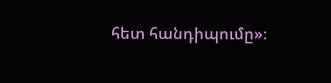հետ հանդիպումը»։